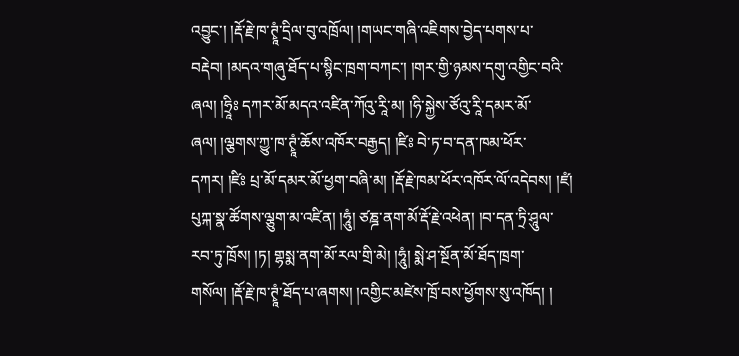འབྱུང་། །རྡོ་རྗེ་ཁ་ཊྭཱཾ་དྲིལ་བུ་འཁྲོལ། །གཡང་གཞི་འཇིགས་བྱེད་པགས་པ་བརྡེབ། །མདའ་གཞུ་ཐོད་པ་སྙིང་ཁྲག་བཀང་། །གར་གྱི་ཉམས་དགུ་འགྱིང་བའི་ཞལ། །ཧྲཱིཿ དཀར་མོ་མདའ་འཛིན་ཀོའུ་རཱི་མ། །ཧི་སྐྱེས་ཙོའུ་རཱི་དམར་མོ་ཞལ། །ལྕགས་ཀྱུ་ཁ་ཊྭཱཾ་ཆོས་འཁོར་བརྒྱད། །ཛིཿ བེ་ཏ་བ་དན་ཁམ་ཕོར་དཀར། །ཛིཿ པྲ་མོ་དམར་མོ་ཕྱག་བཞི་མ། །རྡོ་རྗེ་ཁམ་ཕོར་འཁོར་ལོ་འདེབས། །ཛཾ། པུཀྐ་སྣ་ཚོགས་ལྕུག་མ་འཛིན། །ཧཱུཾ། ཙཎྜ་ནག་མོ་རྡོ་རྗེ་འཕེན། །བ་དན་ཏྲི་ཤཱུལ་རབ་ཏུ་ཁྲོས། །ཏ། གྷསྨ་ནག་མོ་རལ་གྲི་མེ། །ཧཱུཾ། སྨེ་ཤ་སྔོན་མོ་ཐོད་ཁྲག་གསོལ། །རྡོ་རྗེ་ཁ་ཊྭཱཾ་ཐོད་པ་ཞགས། །འགྱིང་མཛེས་ཁྲོ་བས་ཕྱོགས་སུ་འཁོད། །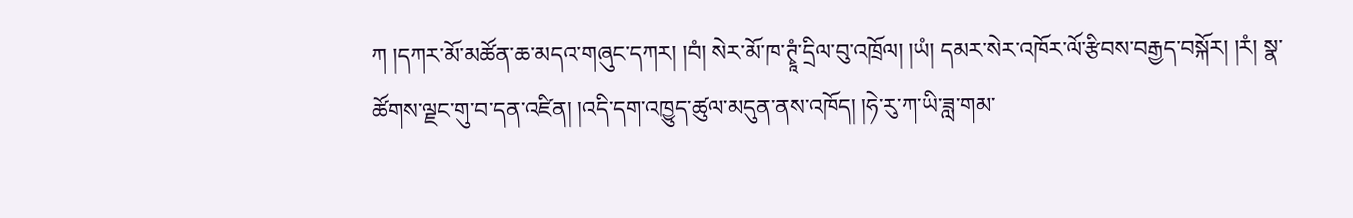ཀ །དཀར་མོ་མཚོན་ཆ་མདའ་གཞུང་དཀར། །བཾ། སེར་མོ་ཁ་ཊྭཱཾ་དྲིལ་བུ་འཁྲོལ། །ཡཾ། དམར་སེར་འཁོར་ལོ་རྩིབས་བརྒྱད་བསྐོར། །རཾ། སྣ་ཚོགས་ལྗང་གུ་བ་དན་འཛིན། །འདི་དག་འཁྱུད་ཚུལ་མདུན་ནས་འཁོད། །ཧེ་རུ་ཀ་ཡི་ཟླ་གམ་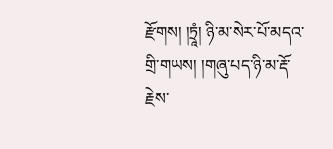རྫོགས། །ཏྲཱཾ། ཉི་མ་སེར་པོ་མདའ་གྲི་གཡས། །གཞུ་པད་ཉི་མ་རྡོ་རྗེས་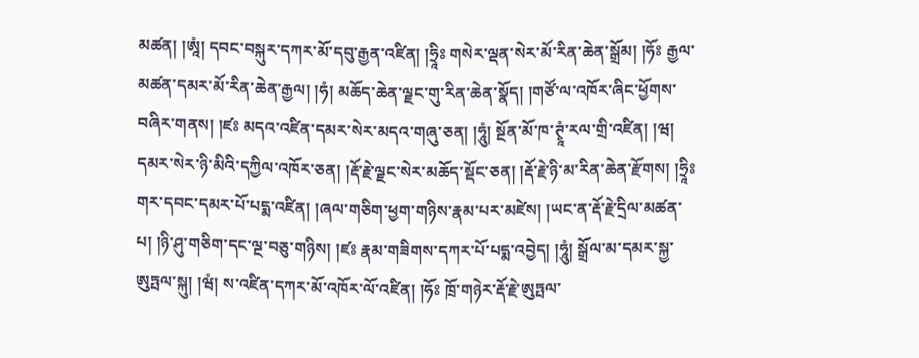མཚན། །ཨཱཾ། དབང་བསྐུར་དཀར་མོ་དབུ་རྒྱན་འཛིན། །ཧྲཱིཿ གསེར་ལྡན་སེར་མོ་རིན་ཆེན་སྒྲོམ། །ཧོཿ རྒྱལ་མཚན་དམར་མོ་རིན་ཆེན་རྒྱལ། །ཧཾ། མཆོད་ཆེན་ལྗང་གུ་རིན་ཆེན་སྣོད། །གཙོ་ལ་འཁོར་ཞིང་ཕྱོགས་བཞིར་གནས། །ཛཿ མདའ་འཛིན་དམར་སེར་མདའ་གཞུ་ཅན། །ཧཱུཾ། སྔོན་མོ་ཁ་ཊྭཱཾ་རལ་གྲི་འཛིན། །ཝ། དམར་སེར་ཉི་མིའི་དཀྱིལ་འཁོར་ཅན། །རྡོ་རྗེ་ལྗང་སེར་མཆོད་སྡོང་ཅན། །རྡོ་རྗེ་ཉི་མ་རིན་ཆེན་རྫོགས། །ཧྲཱིཿ གར་དབང་དམར་པོ་པདྨ་འཛིན། །ཞལ་གཅིག་ཕྱག་གཉིས་རྣམ་པར་མཛེས། །ཡང་ན་རྡོ་རྗེ་དྲིལ་མཚན་པ། །ཉི་ཤུ་གཅིག་དང་ལྔ་བཅུ་གཉིས། །ཛཿ རྣམ་གཟིགས་དཀར་པོ་པདྨ་འབྱེད། །ཧཱུཾ། སྒྲོལ་མ་དམར་སྐྱ་ཨུཏྤལ་སྐུ། །ཝཾ། ས་འཛིན་དཀར་མོ་འཁོར་ལོ་འཛིན། །ཧོཿ ཁྲོ་གཉེར་རྡོ་རྗེ་ཨུཏྤལ་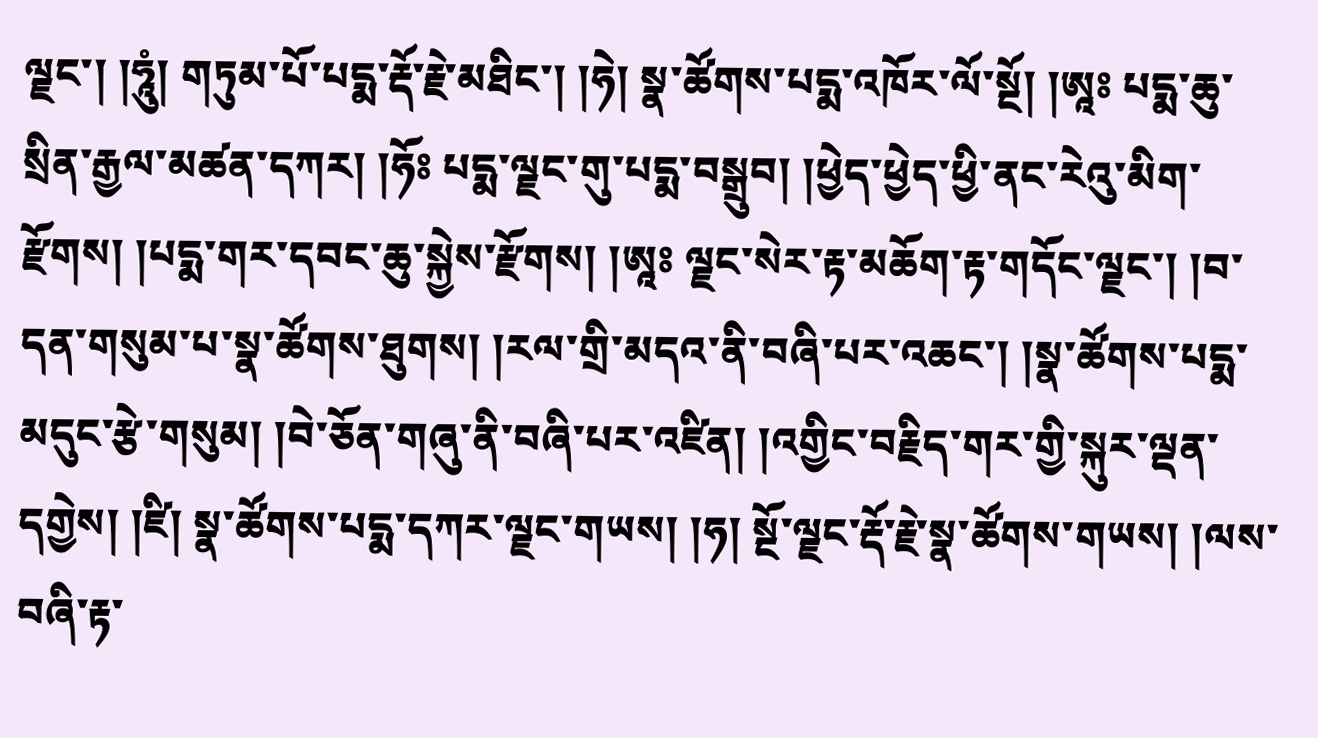ལྗང་། །ཧཱུཾ། གཏུམ་པོ་པདྨ་རྡོ་རྗེ་མཐིང་། །ཧེ། སྣ་ཚོགས་པདྨ་འཁོར་ལོ་སྔོ། །ཨཱཿ པདྨ་ཆུ་སྲིན་རྒྱལ་མཚན་དཀར། །ཧོཿ པདྨ་ལྗང་གུ་པདྨ་བསྒྲུབ། །ཕྱེད་ཕྱེད་ཕྱི་ནང་རེའུ་མིག་རྫོགས། །པདྨ་གར་དབང་ཆུ་སྐྱེས་རྫོགས། །ཨཱཿ ལྗང་སེར་རྟ་མཆོག་རྟ་གདོང་ལྗང་། །བ་དན་གསུམ་པ་སྣ་ཚོགས་ཐུགས། །རལ་གྲི་མདའ་ནི་བཞི་པར་འཆང་། །སྣ་ཚོགས་པདྨ་མདུང་རྩེ་གསུམ། །བེ་ཅོན་གཞུ་ནི་བཞི་པར་འཛིན། །འགྱིང་བརྗིད་གར་གྱི་སྐུར་ལྡན་དགྱེས། །ཛི། སྣ་ཚོགས་པདྨ་དཀར་ལྗང་གཡས། །ཧ། སྔོ་ལྗང་རྡོ་རྗེ་སྣ་ཚོགས་གཡས། །ལས་བཞི་རྟ་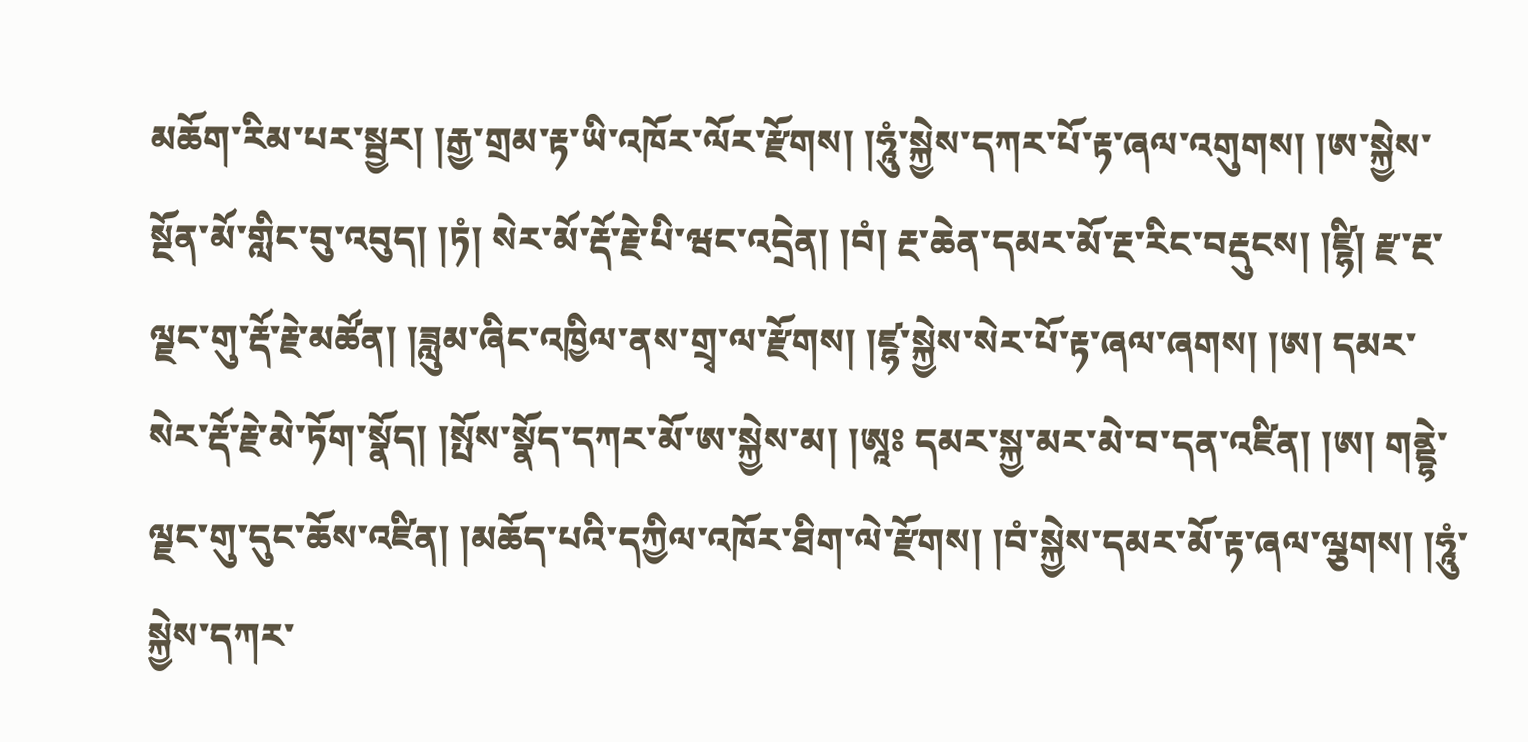མཆོག་རིམ་པར་སྦྱར། །རྒྱ་གྲམ་རྟ་ཡི་འཁོར་ལོར་རྫོགས། །ཧཱུཾ་སྐྱེས་དཀར་པོ་རྟ་ཞལ་འགུགས། །ཨ་སྐྱེས་སྔོན་མོ་གླིང་བུ་འབུད། །ཏཾ། སེར་མོ་རྡོ་རྗེ་པི་ཝང་འདྲེན། །བཾ། རྔ་ཆེན་དམར་མོ་རྔ་རིང་བརྡུངས། །ཛྷི། རྫ་རྔ་ལྗང་གུ་རྡོ་རྗེ་མཚོན། །ཟླུམ་ཞིང་འཁྱིལ་ནས་གྲྭ་ལ་རྫོགས། །ཛྷ་སྐྱེས་སེར་པོ་རྟ་ཞལ་ཞགས། །ཨ། དམར་སེར་རྡོ་རྗེ་མེ་ཏོག་སྣོད། །སྤོས་སྣོད་དཀར་མོ་ཨ་སྐྱེས་མ། །ཨཱཿ དམར་སྐྱ་མར་མེ་བ་དན་འཛིན། །ཨ། གནྡྷེ་ལྗང་གུ་དུང་ཆོས་འཛིན། །མཆོད་པའི་དཀྱིལ་འཁོར་ཐིག་ལེ་རྫོགས། །བཾ་སྐྱེས་དམར་མོ་རྟ་ཞལ་ལྕགས། །ཧཱུཾ་སྐྱེས་དཀར་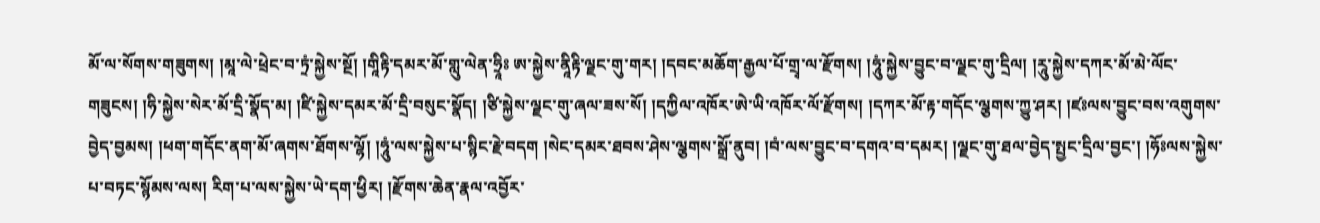མོ་ལ་སོགས་གཟུགས། །མཱ་ལེ་ཕྲེང་བ་ཏྲཾ་སྐྱེས་སྔོ། །གཱིརྟི་དམར་མོ་གླུ་ལེན་ཧྲཱིཿ ཨ་སྐྱེས་ནཱིརྟི་ལྗང་གུ་གར། །དབང་མཆོག་རྒྱལ་པོ་གྲྭ་ལ་རྫོགས། །ཧཱུཾ་སྐྱེས་བྱུང་བ་ལྗང་གུ་དྲིལ། །རཱུ་སྐྱེས་དཀར་མོ་མེ་ལོང་གཟུངས། །ཧི་སྐྱེས་སེར་མོ་དྲི་སྣོད་མ། །ཛི་སྐྱེས་དམར་མོ་དྲི་བསུང་སྣོད། །ཙི་སྐྱེས་ལྗང་གུ་ཞལ་ཟས་སོ། །དཀྱིལ་འཁོར་ཨེ་ཡི་འཁོར་ལོ་རྫོགས། །དཀར་མོ་རྟ་གདོང་ལྕགས་ཀྱུ་ཤར། །ཛཿལས་བྱུང་བས་འགུགས་བྱེད་བྱམས། །ཕག་གདོང་ནག་མོ་ཞགས་ཐོགས་ལྷོ། །ཧཱུཾ་ལས་སྐྱེས་པ་སྙིང་རྗེ་བདག །སེང་དམར་ཐབས་ཤེས་ལྕགས་སྒྲོ་ནུབ། །བཾ་ལས་བྱུང་བ་དགའ་བ་དམར། །ལྗང་གུ་ཐལ་བྱེད་སྤྱང་དྲིལ་བྱང་། །ཧོཿལས་སྐྱེས་པ་བཏང་སྙོམས་ལས། རིག་པ་ལས་སྐྱེས་ཡེ་དག་ཕྱིར། །རྫོགས་ཆེན་རྣལ་འབྱོར་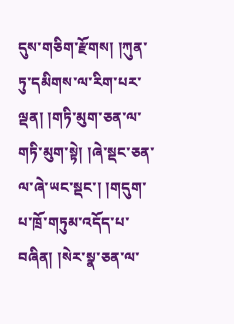དུས་གཅིག་རྫོགས། །ཀུན་ཏུ་དམིགས་ལ་རིག་པར་ལྡན། །གཏི་མུག་ཅན་ལ་གཏི་མུག་སྟེ། །ཞེ་སྡང་ཅན་ལ་ཞེ་ཡང་སྡང་། །གདུག་པ་ཁྲོ་གཏུམ་འདོད་པ་བཞིན། །སེར་སྣ་ཅན་ལ་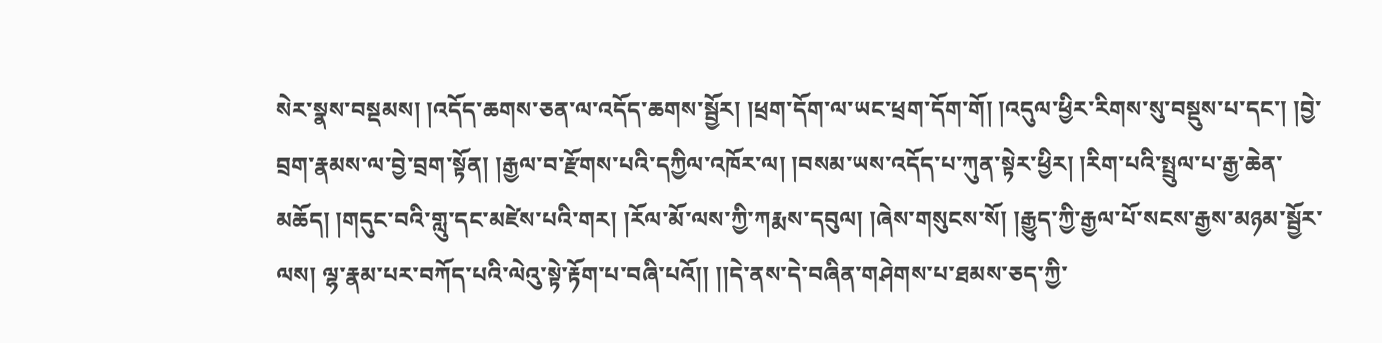སེར་སྣས་བསྡམས། །འདོད་ཆགས་ཅན་ལ་འདོད་ཆགས་སྦྱོར། །ཕྲག་དོག་ལ་ཡང་ཕྲག་དོག་གོ། །འདུལ་ཕྱིར་རིགས་སུ་བསྡུས་པ་དང་། །བྱེ་བྲག་རྣམས་ལ་བྱེ་བྲག་སྟོན། །རྒྱལ་བ་རྫོགས་པའི་དཀྱིལ་འཁོར་ལ། །བསམ་ཡས་འདོད་པ་ཀུན་སྟེར་ཕྱིར། །རིག་པའི་སྤྲུལ་པ་རྒྱ་ཆེན་མཆོད། །གདུང་བའི་གླུ་དང་མཛེས་པའི་གར། །རོལ་མོ་ལས་ཀྱི་ཀརྨས་དབུལ། །ཞེས་གསུངས་སོ། །རྒྱུད་ཀྱི་རྒྱལ་པོ་སངས་རྒྱས་མཉམ་སྦྱོར་ལས། ལྷ་རྣམ་པར་བཀོད་པའི་ལེའུ་སྟེ་རྟོག་པ་བཞི་པའོ།། །།དེ་ནས་དེ་བཞིན་གཤེགས་པ་ཐམས་ཅད་ཀྱི་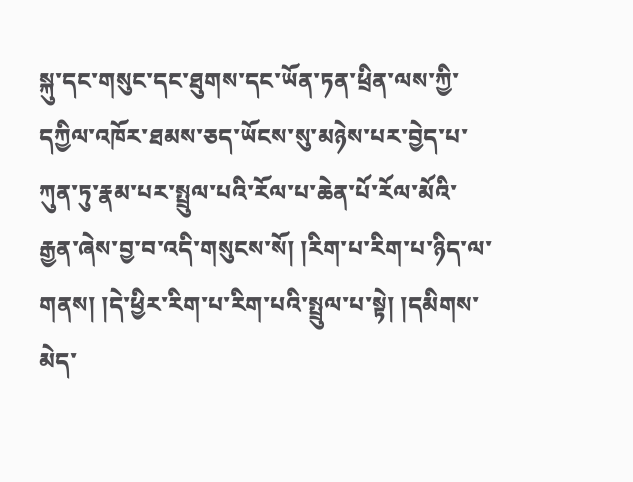སྐུ་དང་གསུང་དང་ཐུགས་དང་ཡོན་ཏན་ཕྲིན་ལས་ཀྱི་དཀྱིལ་འཁོར་ཐམས་ཅད་ཡོངས་སུ་མཉེས་པར་བྱེད་པ་ཀུན་ཏུ་རྣམ་པར་སྤྲུལ་པའི་རོལ་པ་ཆེན་པོ་རོལ་མོའི་རྒྱན་ཞེས་བྱ་བ་འདི་གསུངས་སོ། །རིག་པ་རིག་པ་ཉིད་ལ་གནས། །དེ་ཕྱིར་རིག་པ་རིག་པའི་སྤྲུལ་པ་སྟེ། །དམིགས་མེད་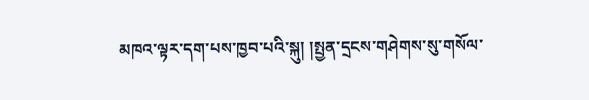མཁའ་ལྟར་དག་པས་ཁྱབ་པའི་སྐུ། །སྤྱན་དྲངས་གཤེགས་སུ་གསོལ་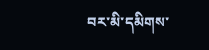བར་མི་དམིགས་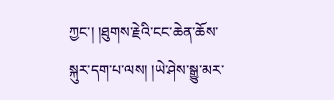ཀྱང་། །ཐུགས་རྗེའི་ངང་ཆེན་ཆོས་སྐུར་དག་པ་ལས། །ཡེ་ཤེས་སྒྱུ་མར་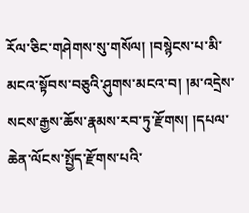རོལ་ཅིང་གཤེགས་སུ་གསོལ། །བསྙེངས་པ་མི་མངའ་སྟོབས་བཅུའི་ཤུགས་མངའ་བ། །མ་འདྲེས་སངས་རྒྱས་ཆོས་རྣམས་རབ་ཏུ་རྫོགས། །དཔལ་ཆེན་ལོངས་སྤྱོད་རྫོགས་པའི་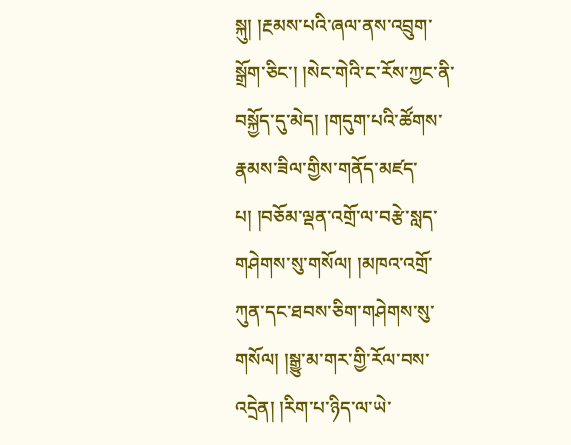སྐུ། །རྔམས་པའི་ཞལ་ནས་འབྲུག་སྒྲོག་ཅིང་། །སེང་གེའི་ང་རོས་ཀྱང་ནི་བསྐྱོད་དུ་མེད། །གདུག་པའི་ཚོགས་རྣམས་ཟིལ་གྱིས་གནོད་མཛད་པ། །བཅོམ་ལྡན་འགྲོ་ལ་བརྩེ་སླད་གཤེགས་སུ་གསོལ། །མཁའ་འགྲོ་ཀུན་དང་ཐབས་ཅིག་གཤེགས་སུ་གསོལ། །སྒྱུ་མ་གར་གྱི་རོལ་བས་འདྲེན། །རིག་པ་ཉིད་ལ་ཡེ་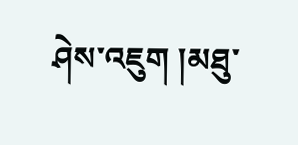ཤེས་འཇུག །མཐུ་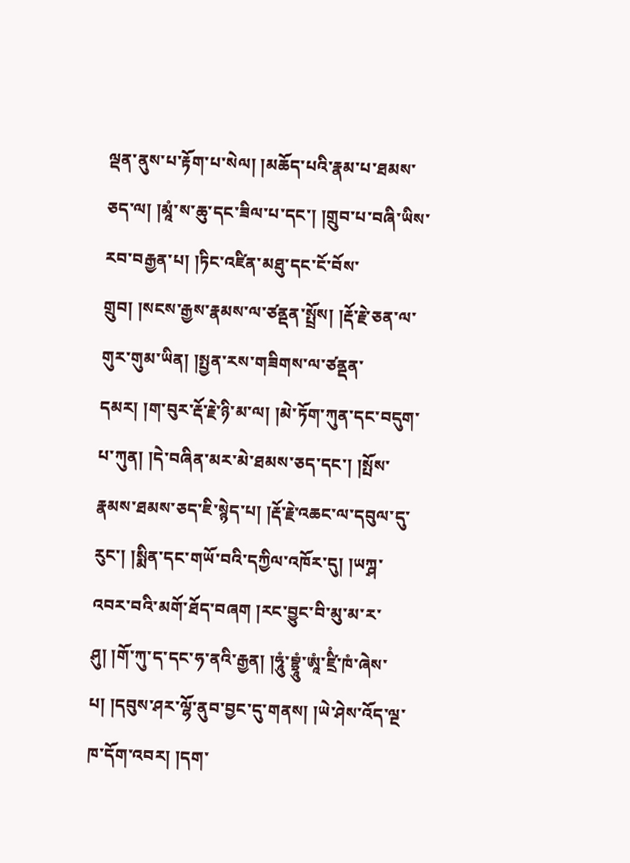ལྡན་ནུས་པ་རྟོག་པ་སེལ། །མཆོད་པའི་རྣམ་པ་ཐམས་ཅད་ལ། །མཱཾ་ས་ཆུ་དང་ཟིལ་པ་དང་། །གྲུབ་པ་བཞི་ཡིས་རབ་བརྒྱན་པ། །ཏིང་འཛིན་མཐུ་དང་ངོ་བོས་གྲུབ། །སངས་རྒྱས་རྣམས་ལ་ཙནྡན་སྤྲོས། །རྡོ་རྗེ་ཅན་ལ་གུར་གུམ་ཡིན། །སྤྱན་རས་གཟིགས་ལ་ཙནྡན་དམར། །ག་བུར་རྡོ་རྗེ་ཉི་མ་ལ། །མེ་ཏོག་ཀུན་དང་བདུག་པ་ཀུན། །དེ་བཞིན་མར་མེ་ཐམས་ཅད་དང་། །སྤོས་རྣམས་ཐམས་ཅད་ཇི་སྙེད་པ། །རྡོ་རྗེ་འཆང་ལ་དབུལ་དུ་རུང་། །སྨིན་དང་གཡོ་བའི་དཀྱིལ་འཁོར་དུ། །ཡཀྴ་འབར་བའི་མགོ་ཐོད་བཞག །རང་བྱུང་བི་མུ་མ་ར་ཤུ། །གོ་ཀུ་ད་དང་ཧ་ནའི་རྒྱན། །ཧཱུཾ་བྷྲཱུཾ་ཨཱཾ་ཛྲིཾ་ཁཾ་ཞེས་པ། །དབུས་ཤར་ལྷོ་ནུབ་བྱང་དུ་གནས། །ཡེ་ཤེས་འོད་ལྔ་ཁ་དོག་འབར། །དག་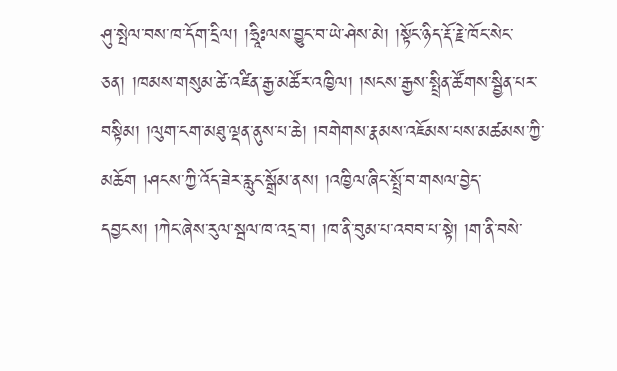ཤུ་སྤེལ་བས་ཁ་དོག་དྲིལ། །ཧྲཱིཿལས་བྱུང་བ་ཡེ་ཤེས་མེ། །སྟོང་ཉིད་རྡོ་རྗེ་ཁོང་སེང་ཅན། །ཁམས་གསུམ་ཚེ་འཛིན་རྒྱ་མཚོར་འཁྱིལ། །སངས་རྒྱས་སྤྲིན་ཚོགས་སྦྱིན་པར་བསྟིམ། །ལུག་ངག་མཐུ་ལྡན་ནུས་པ་ཆེ། །བགེགས་རྣམས་འཇོམས་པས་མཚམས་ཀྱི་མཆོག །ཤངས་ཀྱི་འོད་ཟེར་རླུང་སྒྲོམ་ནས། །འཁྱིལ་ཞིང་སྤྲོ་བ་གསལ་བྱེད་དབྱངས། །ཀེང་ཞེས་རུལ་སྦལ་ཁ་འདྲ་བ། །ཁ་ནི་བུམ་པ་འབབ་པ་སྟེ། །ག་ནི་བསེ་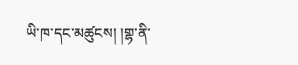ཡི་ཁ་དང་མཚུངས། །གྷ་ནི་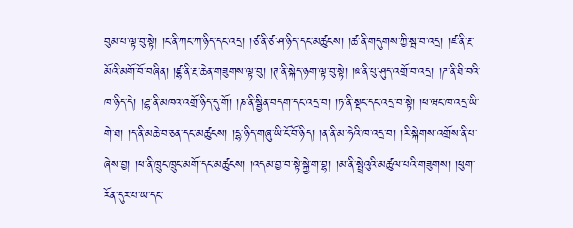བུམ་པ་ལྟ་བུ་སྟེ། །ང་ནི་ཀང་ཀ་ཉིད་དང་འདྲ། །ཙ་ནི་ཙ་ཤ་ཉིད་དང་མཚུངས། །ཚ་ནི་གདུགས་ཀྱི་སྦ་བ་འདྲ། །ཛ་ནི་རྔ་མོའི་མགོ་བོ་བཞིན། །ཛྷ་ནི་རྔ་ཆེན་གཟུགས་ལྟ་བུ། །ཊ་ནི་སྐེད་ཉག་ལྟ་བུ་སྟེ། །ཋ་ནི་པུ་ཤུད་འགྲོ་བ་འདྲ། །ཌ་ནི་ཐི་བའི་ཁ་ཉིད་དེ། །ཌྷ་ནི་མཁའ་འགྲོ་ཉིད་དུ་གོ། །ཎ་ནི་སྦྱིན་བདག་དང་འདྲ་བ། །ཏ་ནི་སྡང་དང་འདྲ་བ་སྟེ། །ཕ་ཝང་ཁ་འདྲ་ཡི་གེ་ཐ། །ད་ནི་མཆེ་བ་ཅན་དང་མཚུངས། །དྷ་ཉིད་གཞུ་ཡི་ངོ་བོ་ཉིད། །ན་ནི་མ་ཧེའི་ཁ་འདྲ་བ། །རི་སྐེགས་འགྲོས་ནི་པ་ཞེས་བྱ། །ཕ་ནི་ཁྲུང་ཁྲུང་མགོ་དང་མཚུངས། །འདམ་བྱ་བ་སྟེ་སྐྱེ་ག་བྷ། །མ་ནི་སྤྲེའུའི་མཚུལ་པའི་གཟུགས། །ཕུག་རོན་དུར་པ་ཡ་དང་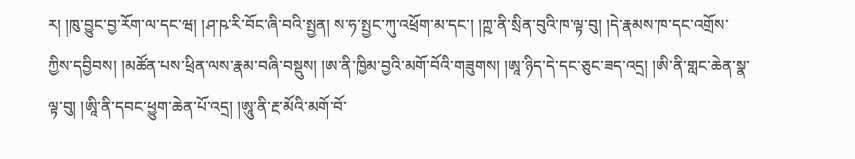ར། །ཁུ་བྱུང་བྱ་རོག་ལ་དང་ཝ། །ཤ་ཥ་རི་བོང་ཞི་བའི་སྤྱན། ས་ཧ་སྤྱང་ཀུ་འཕྲོག་མ་དང་། །ཀྵ་ནི་སྲིན་བུའི་ཁ་ལྟ་བུ། །དེ་རྣམས་ཁ་དང་འགྲོས་ཀྱིས་དབྱིབས། །མཚོན་པས་ཕྲིན་ལས་རྣམ་བཞི་བསྡུས། །ཨ་ནི་ཁྱིམ་བྱའི་མགོ་བོའི་གཟུགས། །ཨཱ་ཉིད་དེ་དང་ཅུང་ཟད་འདྲ། །ཨི་ནི་གླང་ཆེན་སྣ་ལྟ་བུ། །ཨཱི་ནི་དབང་ཕྱུག་ཆེན་པོ་འདྲ། །ཨཱུ་ནི་རྔ་མོའི་མགོ་བོ་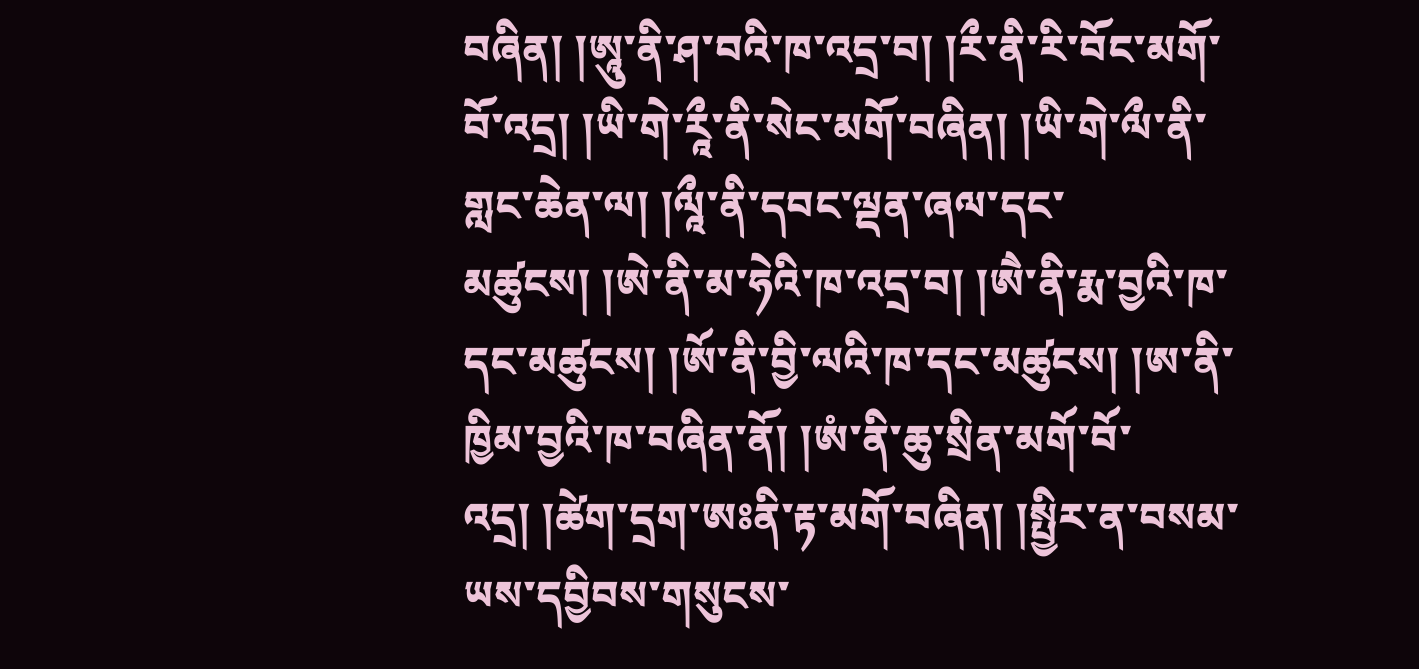བཞིན། །ཨཱུ་ནི་ཤ་བའི་ཁ་འདྲ་བ། །རྀ་ནི་རི་བོང་མགོ་བོ་འདྲ། །ཡི་གེ་རཱྀ་ནི་སེང་མགོ་བཞིན། །ཡི་གེ་ལྀ་ནི་གླང་ཆེན་ལ། །ལཱྀ་ནི་དབང་ལྡན་ཞལ་དང་མཚུངས། །ཨེ་ནི་མ་ཧེའི་ཁ་འདྲ་བ། །ཨཻ་ནི་རྨ་བྱའི་ཁ་དང་མཚུངས། །ཨོ་ནི་བྱི་ལའི་ཁ་དང་མཚུངས། །ཨ་ནི་ཁྱིམ་བྱའི་ཁ་བཞིན་ནོ། །ཨཾ་ནི་ཆུ་སྲིན་མགོ་བོ་འདྲ། །ཚེག་དྲག་ཨཿནི་རྟ་མགོ་བཞིན། །སྤྱིར་ན་བསམ་ཡས་དབྱིབས་གསུངས་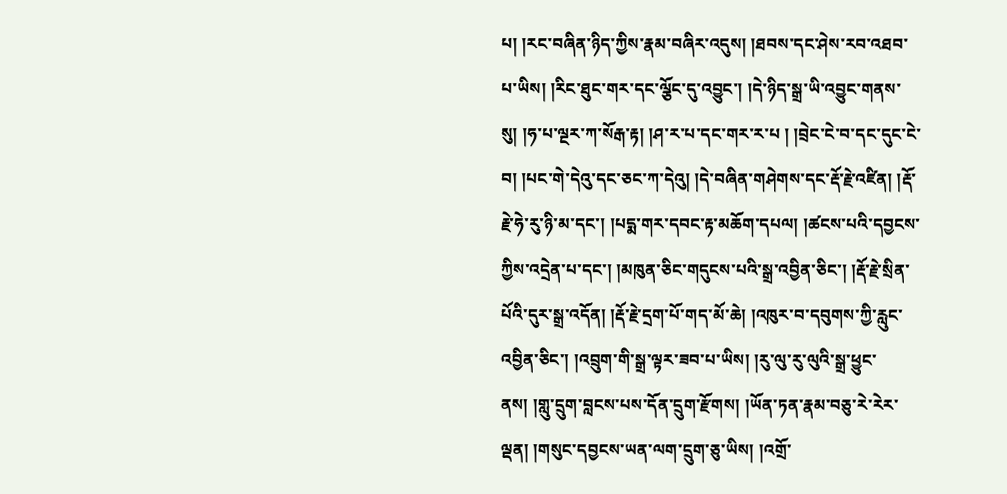པ། །རང་བཞིན་ཉིད་ཀྱིས་རྣམ་བཞིར་འདུས། །ཐབས་དང་ཤེས་རབ་འཐབ་པ་ཡིས། །རིང་ཐུང་གར་དང་ལྕོང་དུ་འབྱུང་། །དེ་ཉིད་སྒྲ་ཡི་འབྱུང་གནས་སུ། །ཧ་པ་ལྔར་ཀ་སོརྒ་རྟ། །ཤ་ར་པ་དང་གར་ར་པ ། །བྲེང་ངེ་བ་དང་དུང་ངེ་བ། །པང་གེ་དེའུ་དང་ཅང་ཀ་དེའུ། །དེ་བཞིན་གཤེགས་དང་རྡོ་རྗེ་འཛིན། །རྡོ་རྗེ་ཧེ་རུ་ཉི་མ་དང་། །པདྨ་གར་དབང་རྟ་མཆོག་དཔལ། །ཚངས་པའི་དབྱངས་ཀྱིས་འདྲེན་པ་དང་། །མཁུན་ཅིང་གདུངས་པའི་སྒྲ་འབྱིན་ཅིང་། །རྡོ་རྗེ་སྲིན་པོའི་དུར་སྒྲ་འདོན། །རྡོ་རྗེ་དྲག་པོ་གད་མོ་ཆེ། །འཁུར་བ་དབུགས་ཀྱི་རླུང་འབྱིན་ཅིང་། །འབྲུག་གི་སྒྲ་ལྟར་ཟབ་པ་ཡིས། །རུ་ལུ་རུ་ལུའི་སྒྲ་ཕྱུང་ནས། །གླུ་དྲུག་བླངས་པས་དོན་དྲུག་རྫོགས། །ཡོན་ཏན་རྣམ་བཅུ་རེ་རེར་ལྡན། །གསུང་དབྱངས་ཡན་ལག་དྲུག་ཅུ་ཡིས། །འགྲོ་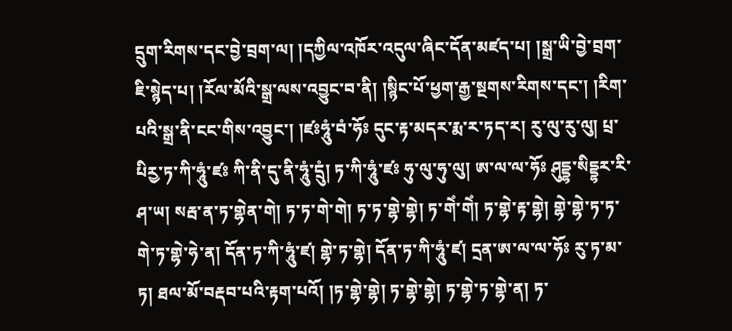དྲུག་རིགས་དང་བྱེ་བྲག་ལ། །དཀྱིལ་འཁོར་འདུལ་ཞིང་དོན་མཛད་པ། །སྒྲ་ཡི་བྱེ་བྲག་ཇི་སྙེད་པ། །རོལ་མོའི་སྒྲ་ལས་འབྱུང་བ་ནི། །སྙིང་པོ་ཕྱག་རྒྱ་སྔགས་རིགས་དང་། །རིག་པའི་སྒྲ་ནི་ངང་གིས་འབྱུང་། །ཛཿཧཱུཾ་བཾ་ཧོཿ དུང་རྟ་མདར་རྨ་ར་ཏད་ར། རུ་ལུ་རུ་ལུ། པྲ་པིཪྱ་ཏ་ཀི་ཧཱུཾ་ཛཿ ཀི་ནི་དུ་ནི་ཧཱུཾ་དྲུཾ། ཏ་ཀི་ཧཱུཾ་ཛཿ ཧུ་ལུ་ཧུ་ལུ། ཨ་ལ་ལ་ཧོཿ ཤུདྡྷ་སིདྡྷར་རི་ཤ་ཡ། སརྦ་ན་ཏ་གྷེན་གེ། ཏ་ཏ་གེ་གེ། ཏ་ཏ་གྷེ་གྷེ། ཏ་གེཾ་གེཾ། ཏ་གྷེ་རྟ་གྷེ། གྷེ་གྷེ་ཏ་ཏ་གེ་ཏ་གྷེ་ཧེ་ན། དོན་ཏ་ཀི་ཧཱུཾ་ཛ། གྷེ་ཏ་གྷེ། དོན་ཏ་ཀི་ཧཱུཾ་ཛ། དྲན་ཨ་ལ་ལ་ཧོཿ རུ་ཏ་མ་ཏ། ཐལ་མོ་བརྡབ་པའི་རྟག་པའོ། །ཏ་གྷེ་གྷེ། ཏ་གྷེ་གྷེ། ཏ་གྷེ་ཏ་གྷེ་ན། ཏ་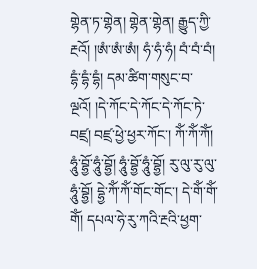གྷེན་ཏ་གྷེན། གྷེན་གྷེན། རྒྱུད་ཀྱི་རྔའོ། །ཨཾ་ཨཾ་ཨཾ། ཧཾ་ཧཾ་ཧཾ། བཾ་བཾ་བཾ། དྷཾ་དྷཾ་དྷཾ། དམ་ཚིག་གསུང་བ་ལྔའོ། །དེ་ཀོང་དེ་ཀོང་དེ་ཀོང་ཏེ་བཛྲ། བཛྲ་ཕྱེ་ཕྱར་ཀོང་། ཀོཾ་ཀོཾ་ཀོཾ། ཧཱུཾ་བྷྱོ་ཧཱུཾ་བྷྱོ། ཧཱུཾ་བྷྱོ་ཧཱུཾ་བྷྱོ། རུ་ལུ་རུ་ལུ་ཧཱུཾ་བྷྱོ། དྷྱེ་ཀོཾ་ཀོཾ་གོང་གོང་། དེ་གོཾ་གོཾ་གོཾ། དཔལ་ཧེ་རུ་ཀའི་རྔའི་ཕྱག་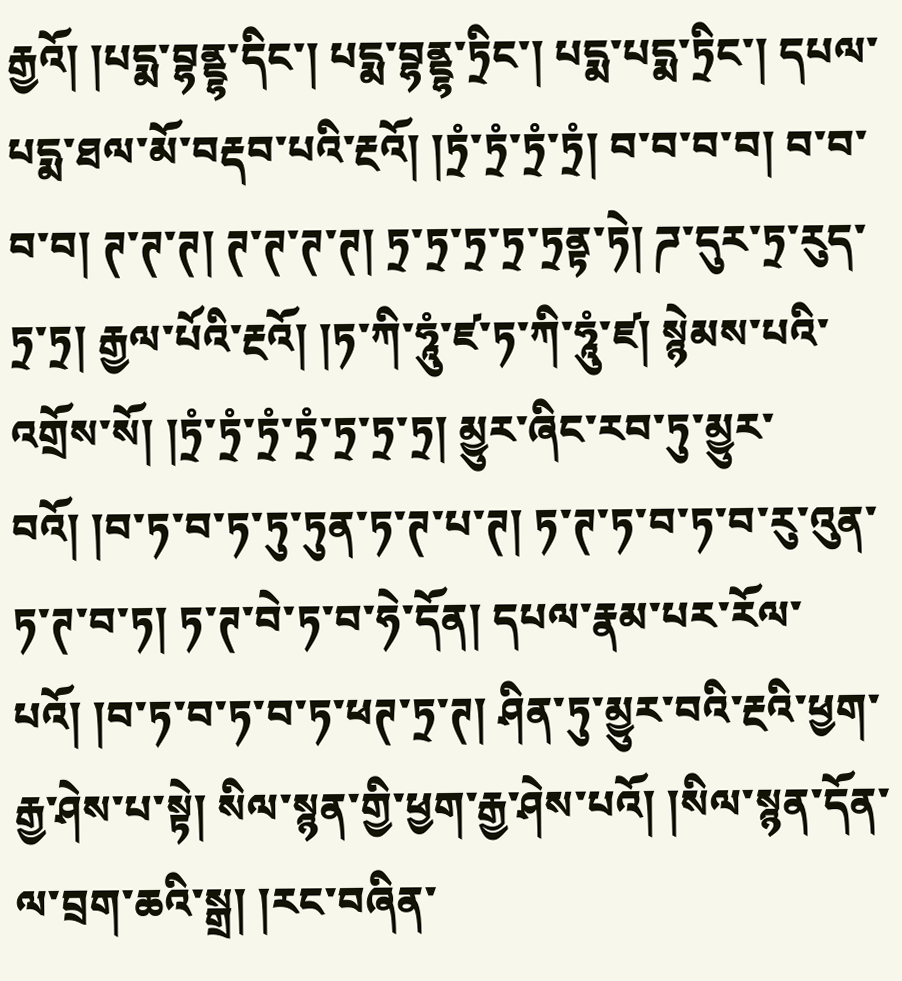རྒྱའོ། །པདྨ་བྷནྡྷ་དིང་། པདྨ་བྷནྡྷ་ཏྲིང་། པདྨ་པདྨ་ཏྲིང་། དཔལ་པདྨ་ཐལ་མོ་བརྡབ་པའི་རྔའོ། །ཏྲཾ་ཏྲཾ་ཏྲཾ་ཏྲཾ། བ་བ་བ་བ། བ་བ་བ་བ། ཊ་ཊ་ཊ། ཊ་ཊ་ཊ་ཊ། ཏྲ་ཏྲ་ཏྲ་ཏྲ་ཏྲནྟ་ཏེ། ཌ་དུར་ཏྲ་རུད་ཏྲ་ཏྲ། རྒྱལ་པོའི་རྔའོ། །ཏ་ཀི་ཧཱུཾ་ཛ་ཏ་ཀི་ཧཱུཾ་ཛ། སྙེམས་པའི་འགྲོས་སོ། །ཏྲཾ་ཏྲཾ་ཏྲཾ་ཏྲཾ་ཏྲ་ཏྲ་ཏྲ། མྱུར་ཞིང་རབ་ཏུ་མྱུར་བའོ། །བ་ཏ་བ་ཏ་ཏུ་ཏུན་ཏ་ཊ་པ་ཊ། ཏ་ཊ་ཏ་བ་ཏ་བ་རུ་འུན་ཏ་ཊ་བ་ཏ། ཏ་ཊ་བེ་ཏ་བ་ཧེ་དོན། དཔལ་རྣམ་པར་རོལ་པའོ། །བ་ཏ་བ་ཏ་བ་ཏ་ཕཊ་ཏྲ་ཊ། ཤིན་ཏུ་མྱུར་བའི་རྔའི་ཕྱག་རྒྱ་ཤེས་པ་སྟེ། སིལ་སྙན་གྱི་ཕྱག་རྒྱ་ཤེས་པའོ། །སིལ་སྙན་དོན་ལ་བྲག་ཆའི་སྒྲ། །རང་བཞིན་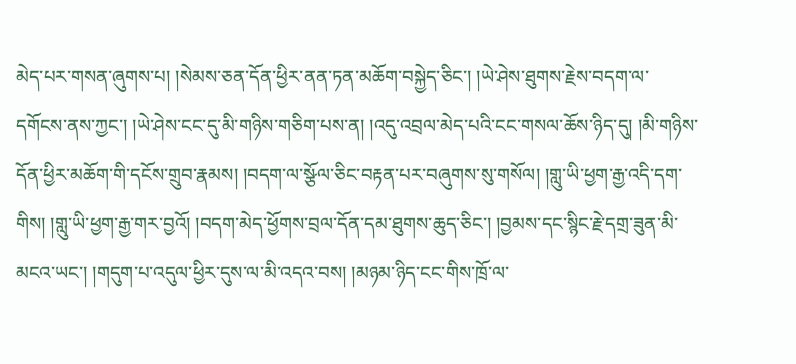མེད་པར་གསན་ཞུགས་པ། །སེམས་ཅན་དོན་ཕྱིར་ནན་ཏན་མཆོག་བསྐྱེད་ཅིང་། །ཡེ་ཤེས་ཐུགས་རྗེས་བདག་ལ་དགོངས་ནས་ཀྱང་། །ཡེ་ཤེས་ངང་དུ་མི་གཉིས་གཅིག་པས་ན། །འདུ་འབྲལ་མེད་པའི་ངང་གསལ་ཆོས་ཉིད་དུ། །མི་གཉིས་དོན་ཕྱིར་མཆོག་གི་དངོས་གྲུབ་རྣམས། །བདག་ལ་སྩོལ་ཅིང་བརྟན་པར་བཞུགས་སུ་གསོལ། །གླུ་ཡི་ཕྱག་རྒྱ་འདི་དག་གིས། །གླུ་ཡི་ཕྱག་རྒྱ་གར་བྱའོ། །བདག་མེད་ཕྱོགས་བྲལ་དོན་དམ་ཐུགས་ཆུད་ཅིང་། །བྱམས་དང་སྙིང་རྗེ་དགྲ་ཟུན་མི་མངའ་ཡང་། །གདུག་པ་འདུལ་ཕྱིར་དུས་ལ་མི་འདའ་བས། །མཉམ་ཉིད་ངང་གིས་ཁྲོ་ལ་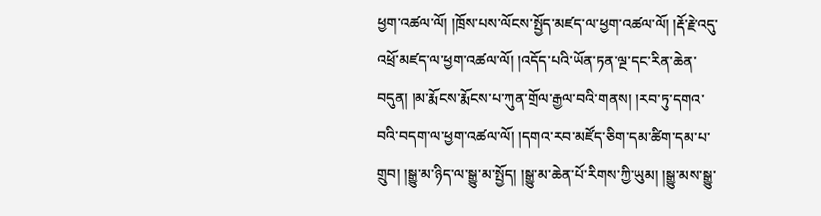ཕྱག་འཚལ་ལོ། །ཁྲོས་པས་ལོངས་སྤྱོད་མཛད་ལ་ཕྱག་འཚལ་ལོ། །རྡོ་རྗེ་འདུ་འཕྲོ་མཛད་ལ་ཕྱག་འཚལ་ལོ། །འདོད་པའི་ཡོན་ཏན་ལྔ་དང་རིན་ཆེན་བདུན། །མ་རྨོངས་རྨོངས་པ་ཀུན་གྲོལ་རྒྱལ་བའི་གནས། །རབ་ཏུ་དགའ་བའི་བདག་ལ་ཕྱག་འཚལ་ལོ། །དགའ་རབ་མཛོད་ཅིག་དམ་ཚིག་དམ་པ་གྲུབ། །སྒྱུ་མ་ཉིད་ལ་སྒྱུ་མ་སྤྱོད། །སྒྱུ་མ་ཆེན་པོ་རིགས་ཀྱི་ཡུམ། །སྒྱུ་མས་སྒྱུ་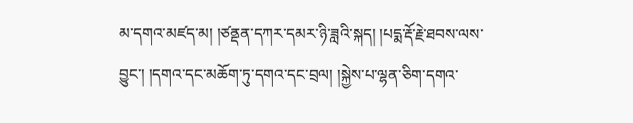མ་དགའ་མཛད་མ། །ཙནྡན་དཀར་དམར་ཉི་ཟླའི་སྐད། །པདྨ་རྡོ་རྗེ་ཐབས་ལས་བྱུང་། །དགའ་དང་མཆོག་ཏུ་དགའ་དང་བྲལ། །སྐྱེས་པ་ལྷན་ཅིག་དགའ་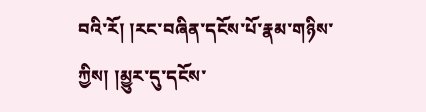བའི་རོ། །རང་བཞིན་དངོས་པོ་རྣམ་གཉིས་ཀྱིས། །མྱུར་དུ་དངོས་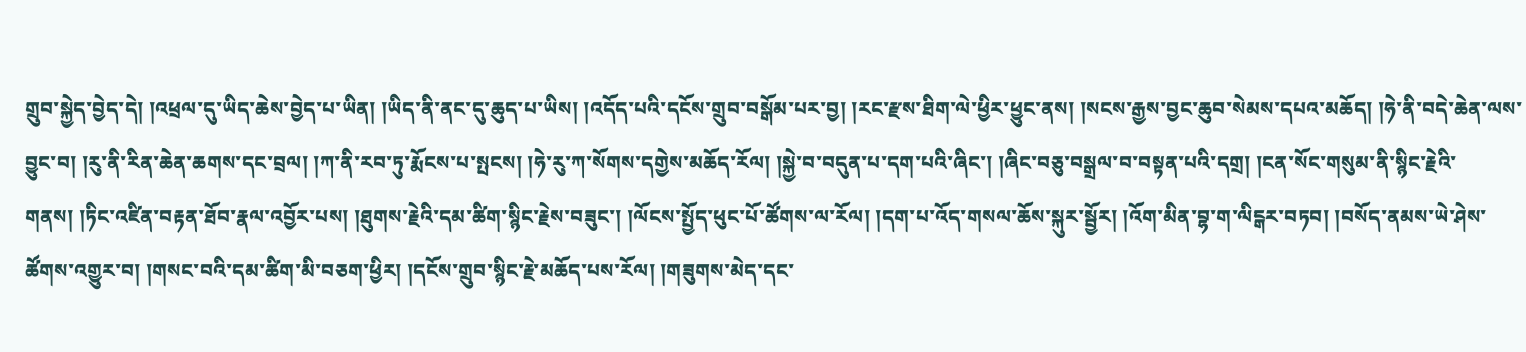གྲུབ་སྐྱེད་བྱེད་དེ། །འཕྲལ་དུ་ཡིད་ཆེས་བྱེད་པ་ཡིན། །ཡིད་ནི་ནང་དུ་ཆུད་པ་ཡིས། །འདོད་པའི་དངོས་གྲུབ་བསྒོམ་པར་བྱ། །རང་རྫས་ཐིག་ལེ་ཕྱིར་ཕྱུང་ནས། །སངས་རྒྱས་བྱང་ཆུབ་སེམས་དཔའ་མཆོད། །ཧེ་ནི་བདེ་ཆེན་ལས་བྱུང་བ། །རུ་ནི་རིན་ཆེན་ཆགས་དང་བྲལ། །ཀ་ནི་རབ་ཏུ་རྨོངས་པ་སྤངས། །ཧེ་རུ་ཀ་སོགས་དགྱེས་མཆོད་རོལ། །སྐྱེ་བ་བདུན་པ་དག་པའི་ཞིང་། །ཞིང་བཅུ་བསྒྲལ་བ་བསྟན་པའི་དགྲ། །ངན་སོང་གསུམ་ནི་སྙིང་རྗེའི་གནས། །ཏིང་འཛིན་བརྟན་ཐོབ་རྣལ་འབྱོར་པས། །ཐུགས་རྗེའི་དམ་ཚིག་སྙིང་རྗེས་བཟུང་། །ལོངས་སྤྱོད་ཕུང་པོ་ཚོགས་ལ་རོལ། །དག་པ་འོད་གསལ་ཆོས་སྐུར་སྦྱོར། །འོག་མིན་བྷ་ག་ལིངྒར་བཏབ། །བསོད་ནམས་ཡེ་ཤེས་ཚོགས་འགྱུར་བ། །གསང་བའི་དམ་ཚིག་མི་བཅག་ཕྱིར། །དངོས་གྲུབ་སྙིང་རྗེ་མཆོད་པས་རོལ། །གཟུགས་མེད་དང་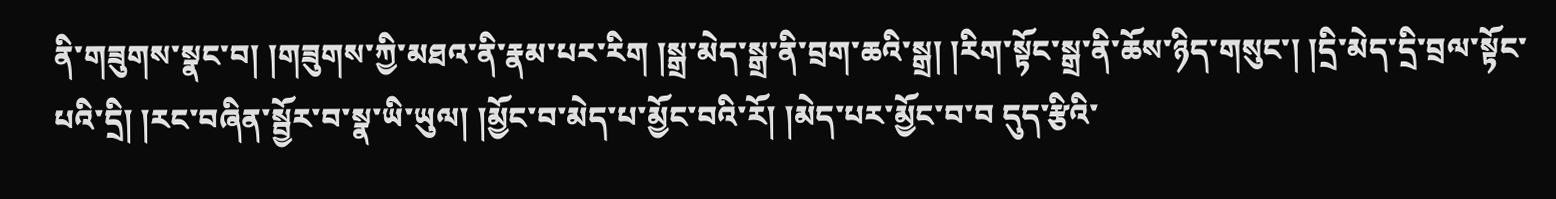ནི་གཟུགས་སྣང་བ། །གཟུགས་ཀྱི་མཐའ་ནི་རྣམ་པར་རིག །སྒྲ་མེད་སྒྲ་ནི་བྲག་ཆའི་སྒྲ། །རིག་སྟོང་སྒྲ་ནི་ཆོས་ཉིད་གསུང་། །དྲི་མེད་དྲི་བྲལ་སྟོང་པའི་དྲི། །རང་བཞིན་སྦྱོར་བ་སྣ་ཡི་ཡུལ། །མྱོང་བ་མེད་པ་མྱོང་བའི་རོ། །མེད་པར་མྱོང་བ་བ དུད་རྩིའི་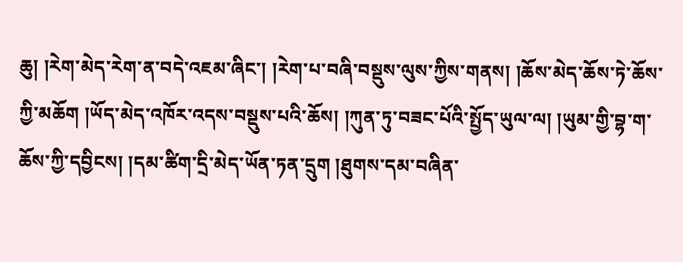ཆུ། །རེག་མེད་རེག་ན་བདེ་འཇམ་ཞིང་། །རེག་པ་བཞི་བསྡུས་ལུས་ཀྱིས་གནས། །ཆོས་མེད་ཆོས་ཏེ་ཆོས་ཀྱི་མཆོག །ཡོད་མེད་འཁོར་འདས་བསྡུས་པའི་ཆོས། །ཀུན་ཏུ་བཟང་པོའི་སྤྱོད་ཡུལ་ལ། །ཡུམ་གྱི་བྷ་ག་ཆོས་ཀྱི་དབྱིངས། །དམ་ཚིག་དྲི་མེད་ཡོན་ཏན་དྲུག །ཐུགས་དམ་བཞིན་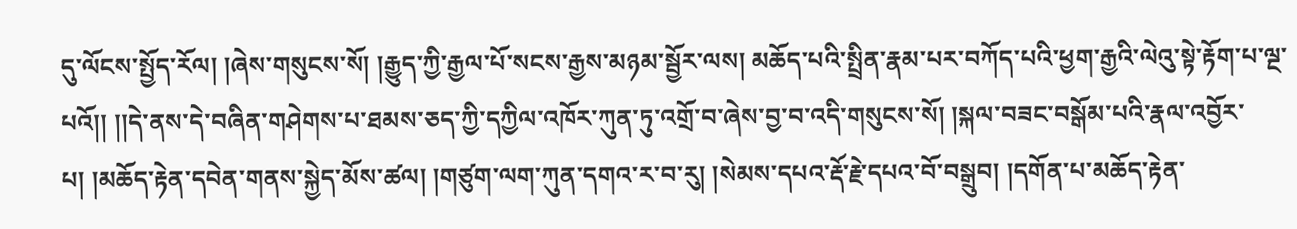དུ་ལོངས་སྤྱོད་རོལ། །ཞེས་གསུངས་སོ། །རྒྱུད་ཀྱི་རྒྱལ་པོ་སངས་རྒྱས་མཉམ་སྦྱོར་ལས། མཆོད་པའི་སྤྲིན་རྣམ་པར་བཀོད་པའི་ཕྱག་རྒྱའི་ལེའུ་སྟེ་རྟོག་པ་ལྔ་པའོ།། །།དེ་ནས་དེ་བཞིན་གཤེགས་པ་ཐམས་ཅད་ཀྱི་དཀྱིལ་འཁོར་ཀུན་ཏུ་འགྲོ་བ་ཞེས་བྱ་བ་འདི་གསུངས་སོ། །སྐལ་བཟང་བསྒོམ་པའི་རྣལ་འབྱོར་པ། །མཆོད་རྟེན་དབེན་གནས་སྐྱེད་མོས་ཚལ། །གཙུག་ལག་ཀུན་དགའ་ར་བ་རུ། །སེམས་དཔའ་རྡོ་རྗེ་དཔའ་བོ་བསྒྲུབ། །དགོན་པ་མཆོད་རྟེན་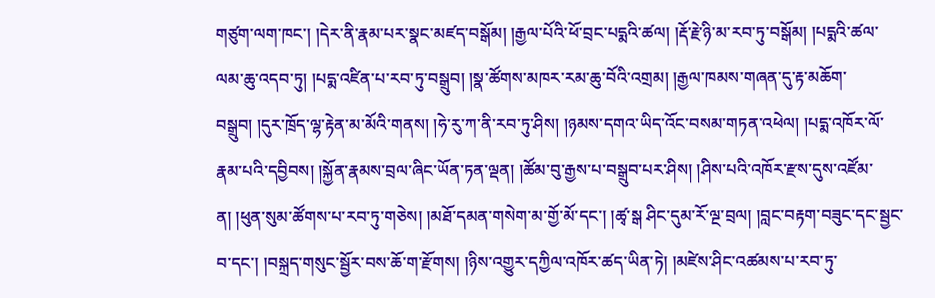གཙུག་ལག་ཁང་། །དེར་ནི་རྣམ་པར་སྣང་མཛད་བསྒོམ། །རྒྱལ་པོའི་ཕོ་བྲང་པདྨའི་ཚལ། །རྡོ་རྗེ་ཉི་མ་རབ་ཏུ་བསྒོམ། །པདྨའི་ཚལ་ལམ་ཆུ་འདབ་ཏུ། །པདྨ་འཛིན་པ་རབ་ཏུ་བསྒྲུབ། །སྣ་ཚོགས་མཁར་རམ་ཆུ་བོའི་འགྲམ། །རྒྱལ་ཁམས་གཞན་དུ་རྟ་མཆོག་བསྒྲུབ། །དུར་ཁྲོད་ལྷ་རྟེན་མ་མོའི་གནས། །ཧེ་རུ་ཀ་ནི་རབ་ཏུ་ཤིས། །ཉམས་དགའ་ཡིད་འོང་བསམ་གཏན་འཕེལ། །པདྨ་འཁོར་ལོ་རྣམ་པའི་དབྱིབས། །སྐྱོན་རྣམས་བྲལ་ཞིང་ཡོན་ཏན་ལྡན། །ཚོམ་བུ་རྒྱས་པ་བསྒྲུབ་པར་ཤིས། །ཤིས་པའི་འཁོར་རྫས་དུས་འཛོམ་ན། །ཕུན་སུམ་ཚོགས་པ་རབ་ཏུ་གཅེས། །མཐོ་དམན་གསེག་མ་གྱོ་མོ་དང་། །ཚྭ་སྒ ཤིང་དུམ་རོ་ལྔ་བྲལ། །བླང་བརྟག་བཟུང་དང་སྦྱང་བ་དང་། །བསྐྲད་གསུང་སྦྱོར་བས་ཆོ་ག་རྫོགས། །ཉིས་འགྱུར་དཀྱིལ་འཁོར་ཚད་ཡིན་ཏེ། །མཛེས་ཤིང་འཚམས་པ་རབ་ཏུ་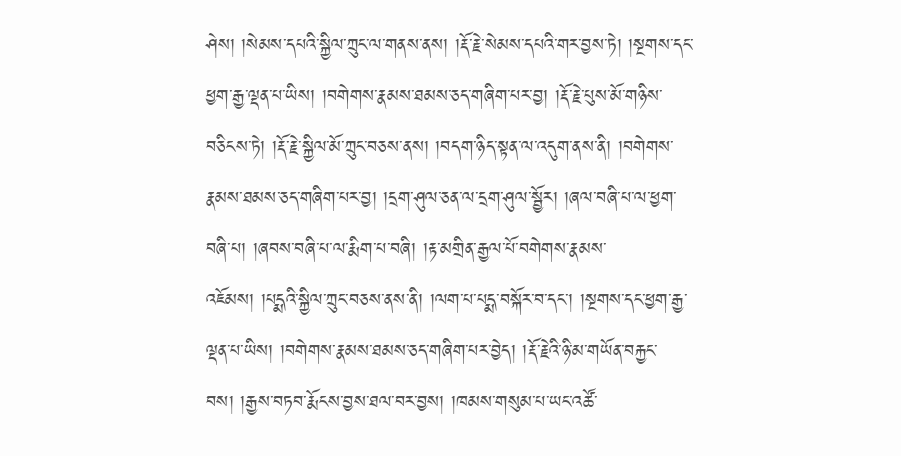ཤེས། །སེམས་དཔའི་སྐྱིལ་ཀྲུང་ལ་གནས་ནས། །རྡོ་རྗེ་སེམས་དཔའི་གར་བྱས་ཏེ། །སྔགས་དང་ཕྱག་རྒྱ་ལྡན་པ་ཡིས། །བགེགས་རྣམས་ཐམས་ཅད་གཞིག་པར་བྱ། །རྡོ་རྗེ་པུས་མོ་གཉིས་བཅིངས་ཏེ། །རྡོ་རྗེ་སྐྱིལ་མོ་ཀྲུང་བཅས་ནས། །བདག་ཉིད་སྟན་ལ་འདུག་ནས་ནི། །བགེགས་རྣམས་ཐམས་ཅད་གཞིག་པར་བྱ། །དྲག་ཤུལ་ཅན་ལ་དྲག་ཤུལ་སྦྱོར། །ཞལ་བཞི་པ་ལ་ཕྱག་བཞི་པ། །ཞབས་བཞི་པ་ལ་རྨིག་པ་བཞི། །རྟ་མགྲིན་རྒྱལ་པོ་བགེགས་རྣམས་འཇོམས། །པདྨའི་སྐྱིལ་ཀྲུང་བཅས་ནས་ནི། །ལག་པ་པདྨ་བསྐོར་བ་དང་། །སྔགས་དང་ཕྱག་རྒྱ་ལྡན་པ་ཡིས། །བགེགས་རྣམས་ཐམས་ཅད་གཞིག་པར་བྱེད། །རྡོ་རྗེའི་ཉི་མ་གཡོན་བརྐྱང་བས། །རྒྱས་བཏབ་རྨོངས་བྱས་ཐལ་བར་བྱས། །ཁམས་གསུམ་པ་ཡང་འཚོ་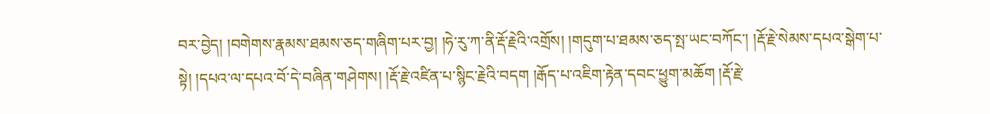བར་བྱེད། །བགེགས་རྣམས་ཐམས་ཅད་གཞིག་པར་བྱ། །ཧེ་རུ་ཀ་ནི་རྡོ་རྗེའི་འགྲོས། །གདུག་པ་ཐམས་ཅད་སྤ་ཡང་བཀོང་། །རྡོ་རྗེ་སེམས་དཔའ་སྒེག་པ་སྟེ། །དཔའ་ལ་དཔའ་བོ་དེ་བཞིན་གཤེགས། །རྡོ་རྗེ་འཛིན་པ་སྙིང་རྗེའི་བདག །རྒོད་པ་འཇིག་རྟེན་དབང་ཕྱུག་མཆོག །རྡོ་རྗེ་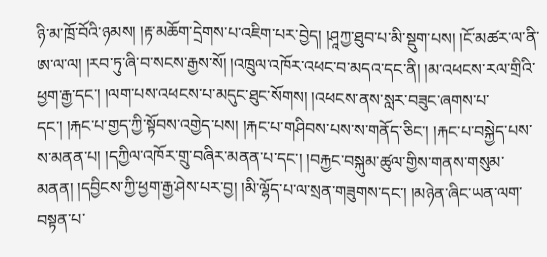ཉི་མ་ཁྲོ་བོའི་ཉམས། །རྟ་མཆོག་དྲེགས་པ་འཇིག་པར་བྱེད། །ཤཱཀྱ་ཐུབ་པ་མི་སྡུག་པས། །ངོ་མཚར་ལ་ནི་ཨ་ལ་ལ། །རབ་ཏུ་ཞི་བ་སངས་རྒྱས་སོ། །འཁྲུལ་འཁོར་འཕང་བ་མདའ་དང་ནི། །མ་འཕངས་རལ་གྲིའི་ཕྱག་རྒྱ་དང་། །ལག་པས་འཕངས་པ་མདུང་ཐུང་སོགས། །འཕངས་ནས་སླར་བཟུང་ཞགས་པ་དང་། །རྐང་པ་གྱད་ཀྱི་སྟོབས་འགྱེད་པས། །རྐང་པ་གཤིབས་པས་ས་གནོད་ཅིང་། །རྐང་པ་བསྐྱེད་པས་ས་མནན་པ། །དཀྱིལ་འཁོར་གྲུ་བཞིར་མནན་པ་དང་། །བརྐྱང་བསྐུམ་ཚུལ་གྱིས་གནས་གསུམ་མནན། །དབྱིངས་ཀྱི་ཕྱག་རྒྱ་ཤེས་པར་བྱ། །མི་ལྷོད་པ་ལ་སྲན་གཟུགས་དང་། །མཉེན་ཞིང་ཡན་ལག་བསྟན་པ་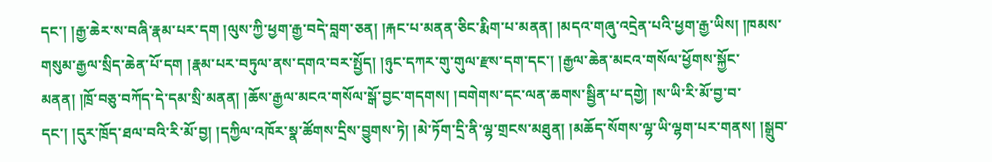དང་། །རྒྱ་ཆེར་ས་བཞི་རྣམ་པར་དག །ལུས་ཀྱི་ཕྱག་རྒྱ་བདེ་བླག་ཅན། །རྐང་པ་མནན་ཅིང་རྨིག་པ་མནན། །མདའ་གཞུ་འདྲེན་པའི་ཕྱག་རྒྱ་ཡིས། །ཁམས་གསུམ་རྒྱལ་སྲིད་ཆེན་པོ་དག །རྣམ་པར་བཏུལ་ནས་དགའ་བར་སྤྱོད། །ཉུང་དཀར་གུ་གུལ་རྫས་དག་དང་། །རྒྱལ་ཆེན་མངའ་གསོལ་ཕྱོགས་སྐྱོང་མནན། །ཁྲོ་བཅུ་བཀོད་དེ་དམ་སྲི་མནན། །ཆོས་རྒྱལ་མངའ་གསོལ་སྒོ་བྱང་གདགས། །བགེགས་དང་ལན་ཆགས་སྦྱིན་པ་དགྱེ། །ས་ཡི་རི་མོ་བྱ་བ་དང་། །དུར་ཁྲོད་ཐལ་བའི་རི་མོ་བྱ། །དཀྱིལ་འཁོར་སྣ་ཚོགས་དྲིས་བྱུགས་ཏེ། །མེ་ཏོག་དྲི་ནི་ལྷ་གྲངས་མཐུན། །མཆོད་སོགས་ལྷ་ཡི་ལྷག་པར་གནས། །སྒྲུབ་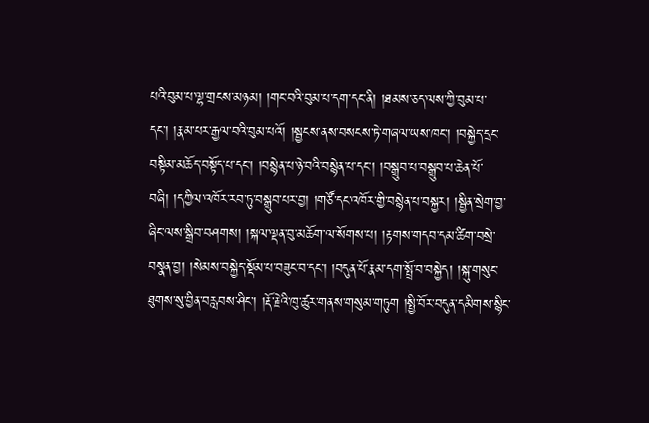པའི་བུམ་པ་ལྷ་གྲངས་མཉམ། །གང་བའི་བུམ་པ་དག་དང་ནི། །ཐམས་ཅད་ལས་ཀྱི་བུམ་པ་དང་། །རྣམ་པར་རྒྱལ་བའི་བུམ་པའོ། །སྦྱངས་ནས་བསངས་ཏེ་གཞལ་ཡས་ཁང་། །བསྐྱེད་དྲང་བསྟིམ་མཆོད་བསྟོད་པ་དང་། །བསྙེན་པ་ཉེ་བའི་བསྙེན་པ་དང་། །བསྒྲུབ་པ་བསྒྲུབ་པ་ཆེན་པོ་བཞི། །དཀྱིལ་འཁོར་རབ་ཏུ་བསྒྲུབ་པར་བྱ། །གཙོ་དང་འཁོར་གྱི་བསྙེན་པ་བསྐྱར། །སྦྱིན་སྲེག་བྱ་ཞིང་ལས་སྒྲིབ་བཤགས། །སྐལ་ལྡན་བུ་མཆོག་ལ་སོགས་པ། །རྟགས་གདབ་དམ་ཚིག་བསྲེ་བསྣན་བྱ། །སེམས་བསྐྱེད་སྡོམ་པ་བཟུང་བ་དང་། །བདུན་པོ་རྣམ་དག་སྤྲོ་བ་བསྐྱེད། །སྐུ་གསུང་ཐུགས་སུ་བྱིན་བརླབས་ཤིང་། །རྡོ་རྗེའི་ཁུ་ཚུར་གནས་གསུམ་གཏུག །སྤྱི་བོར་བདུན་དམིགས་སྙིང་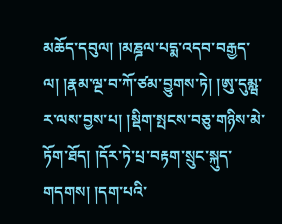མཆོད་དབུལ། །མཎྜལ་པདྨ་འདབ་བརྒྱད་ལ། །རྣམ་ལྔ་བ་ཀོ་ཙམ་བྱུགས་ཏེ། །ཨུ་དུམྺ་ར་ལས་བྱས་པ། །སྡིག་སྤངས་བཅུ་གཉིས་མེ་ཏོག་ཐོད། །དོར་ཏེ་པྲ་བརྟག་སྲུང་སྐུད་གདགས། །དག་པའི་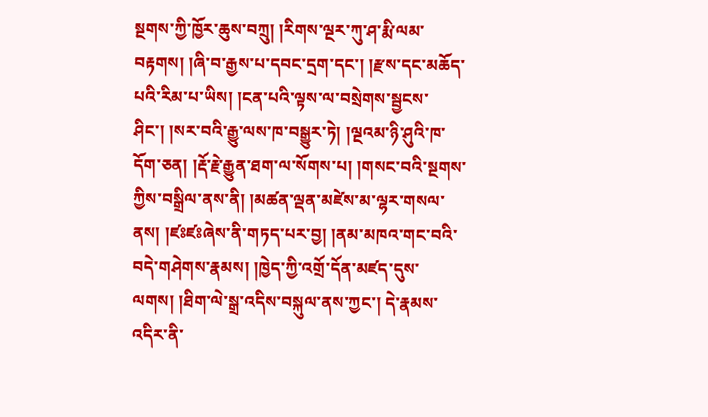སྔགས་ཀྱི་ཁྱོར་ཆུས་བཀྲུ། །རིགས་ལྔར་ཀུ་ཤ་རྨི་ལམ་བརྟགས། །ཞི་བ་རྒྱས་པ་དབང་དྲག་དང་། །རྫས་དང་མཆོད་པའི་རིམ་པ་ཡིས། །ངན་པའི་ལྟས་ལ་བསྲེགས་སྦྱངས་ཤིང་། །སར་བའི་རྒྱུ་ལས་ཁ་བསྒྱུར་ཏེ། །ལྔའམ་ཉི་ཤུའི་ཁ་དོག་ཅན། །རྡོ་རྗེ་རྒྱུན་ཐག་ལ་སོགས་པ། །གསང་བའི་སྔགས་ཀྱིས་བསྒྲིལ་ནས་ནི། །མཚན་ལྡན་མཛེས་མ་ལྷར་གསལ་ནས། །ཛཿཛཿཞེས་ནི་གཏད་པར་བྱ། །ནམ་མཁའ་གང་བའི་བདེ་གཤེགས་རྣམས། །ཁྱེད་ཀྱི་འགྲོ་དོན་མཛད་དུས་ལགས། །ཐིག་ལེ་སྒྲ་འདིས་བསྐུལ་ནས་ཀྱང་། དེ་རྣམས་འདིར་ནི་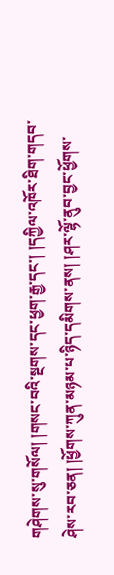གཤེགས་སུ་གསོལ། །གསང་བའི་སྔགས་དང་ཕྱག་རྒྱ་དང་། །དཀྱིལ་འཁོར་ཐིག་གདབ་ཤེས་རབ་ཅན། །ཕྱོགས་ཀུན་མཉམ་པ་ཉིད་དམིགས་ནས། །ཤར་ལྷོ་ནུབ་བྱང་ཕྱོགས་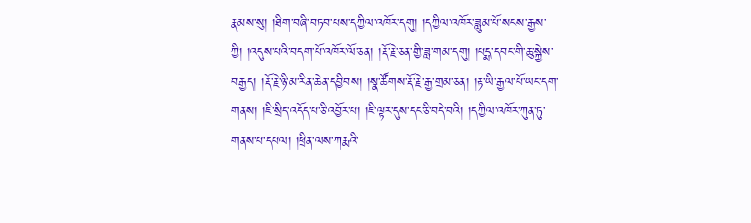རྣམས་སུ། །ཐིག་བཞི་བཏབ་པས་དཀྱིལ་འཁོར་དགུ། །དཀྱིལ་འཁོར་ཟླུམ་པོ་སངས་རྒྱས་ཀྱི། །འདུས་པའི་བདག་པོ་འཁོར་ལོ་ཅན། །རྡོ་རྗེ་ཅན་གྱི་ཟླ་གམ་དགུ། །པདྨ་དབང་གི་ཆུ་སྐྱེས་བརྒྱད། །རྡོ་རྗེ་ཉི་མ་རིན་ཆེན་དབྱིབས། །སྣ་ཚོགས་རྡོ་རྗེ་རྒྱ་གྲམ་ཅན། །རྟ་ཡི་རྒྱལ་པོ་ཡང་དག་གནས། །ཇི་སྲིད་འདོད་པ་ཅི་འབྱོར་པ། །ཇི་ལྟར་དུས་དང་ཅི་བདེ་བའི། །དཀྱིལ་འཁོར་ཀུན་ཏུ་གནས་པ་དཔལ། །ཕྲིན་ལས་ཀརྨའི་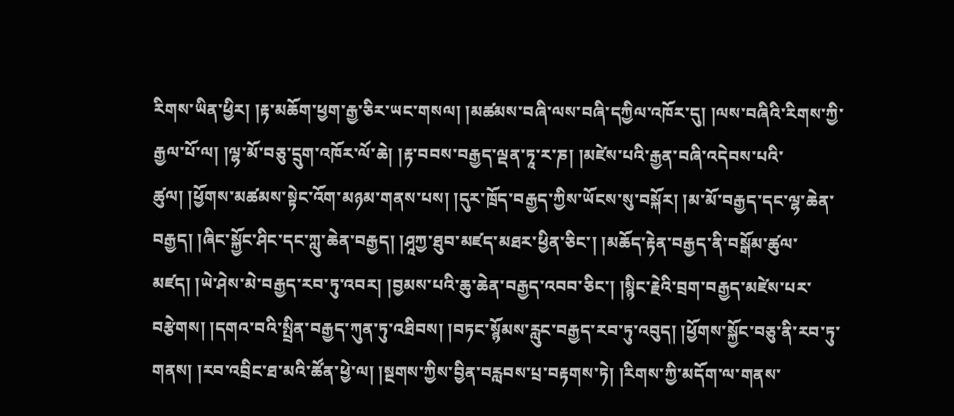རིགས་ཡིན་ཕྱིར། །རྟ་མཆོག་ཕྱག་རྒྱ་ཅིར་ཡང་གསལ། །མཚམས་བཞི་ལས་བཞི་དཀྱིལ་འཁོར་དུ། །ལས་བཞིའི་རིགས་ཀྱི་རྒྱལ་པོ་ལ། །ལྷ་མོ་བཅུ་དྲུག་འཁོར་ལོ་ཆེ། །རྟ་བབས་བརྒྱད་ལྡན་ཏཱ་ར་ཎ། །མཛེས་པའི་རྒྱན་བཞི་འདེབས་པའི་ཚུལ། །ཕྱོགས་མཚམས་སྟེང་འོག་མཉམ་གནས་པས། །དུར་ཁྲོད་བརྒྱད་ཀྱིས་ཡོངས་སུ་བསྐོར། །མ་མོ་བརྒྱད་དང་ལྷ་ཆེན་བརྒྱད། །ཞིང་སྐྱོང་ཤིང་དང་ཀླུ་ཆེན་བརྒྱད། །ཤཱཀྱ་ཐུབ་མཛད་མཐར་ཕྱིན་ཅིང་། །མཆོད་རྟེན་བརྒྱད་ནི་བསྒོམ་ཚུལ་མཛད། །ཡེ་ཤེས་མེ་བརྒྱད་རབ་ཏུ་འབར། །བྱམས་པའི་ཆུ་ཆེན་བརྒྱད་འབབ་ཅིང་། །སྙིང་རྗེའི་བྲག་བརྒྱད་མཛེས་པར་བརྩེགས། །དགའ་བའི་སྤྲིན་བརྒྱད་ཀུན་ཏུ་འཐིབས། །བཏང་སྙོམས་རླུང་བརྒྱད་རབ་ཏུ་འབུད། །ཕྱོགས་སྐྱོང་བཅུ་ནི་རབ་ཏུ་གནས། །རབ་འབྲིང་ཐ་མའི་ཚོན་ཕྱེ་ལ། །སྔགས་ཀྱིས་བྱིན་བརླབས་པྲ་བརྟགས་ཏེ། །རིགས་ཀྱི་མདོག་ལ་གནས་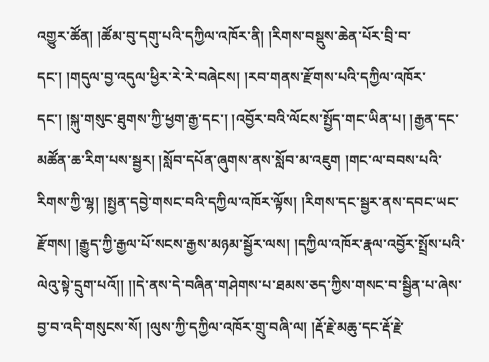འགྱུར་ཚོན། །ཚོམ་བུ་དགུ་པའི་དཀྱིལ་འཁོར་ནི། །རིགས་བསྡུས་ཆེན་པོར་བྲི་བ་དང་། །གདུལ་བྱ་འདུལ་ཕྱིར་རེ་རེ་བཞེངས། །རབ་གནས་རྫོགས་པའི་དཀྱིལ་འཁོར་དང་། །སྐུ་གསུང་ཐུགས་ཀྱི་ཕྱག་རྒྱ་དང་། །འབྱོར་བའི་ལོངས་སྤྱོད་གང་ཡིན་པ། །རྒྱན་དང་མཚོན་ཆ་རིག་པས་སྦྱར། །སློབ་དཔོན་ཞུགས་ནས་སློབ་མ་འཇུག །གང་ལ་བབས་པའི་རིགས་ཀྱི་ལྷ། །སྤྱན་དབྱེ་གསང་བའི་དཀྱིལ་འཁོར་ལྟོས། །རིགས་དང་སྦྱར་ནས་དབང་ཡང་རྫོགས། །རྒྱུད་ཀྱི་རྒྱལ་པོ་སངས་རྒྱས་མཉམ་སྦྱོར་ལས། །དཀྱིལ་འཁོར་རྣལ་འབྱོར་སྤྲོས་པའི་ལེའུ་སྟེ་དྲུག་པའོ།། །།དེ་ནས་དེ་བཞིན་གཤེགས་པ་ཐམས་ཅད་ཀྱིས་གསང་བ་སྦྱིན་པ་ཞེས་བྱ་བ་འདི་གསུངས་སོ། །ལུས་ཀྱི་དཀྱིལ་འཁོར་གྲུ་བཞི་ལ། །རྡོ་རྗེ་མཆུ་དང་རྡོ་རྗེ་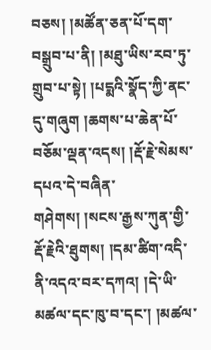བཅས། །མཚོན་ཅན་པོ་དག་བསྒྲུབ་པ་ནི། །མཐུ་ཡིས་རབ་ཏུ་གྲུབ་པ་སྟེ། །པདྨའི་སྣོད་ཀྱི་ནང་དུ་གཞུག །ཆགས་པ་ཆེན་པོ་བཅོམ་ལྡན་འདས། །རྡོ་རྗེ་སེམས་དཔའ་དེ་བཞིན་གཤེགས། །སངས་རྒྱས་ཀུན་གྱི་རྡོ་རྗེའི་ཐུགས། །དམ་ཚིག་འདི་ནི་འདའ་བར་དཀའ། །དེ་ཡི་མཚལ་དང་ཁུ་བ་དང་། །མཚལ་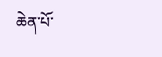ཆེན་པོ་